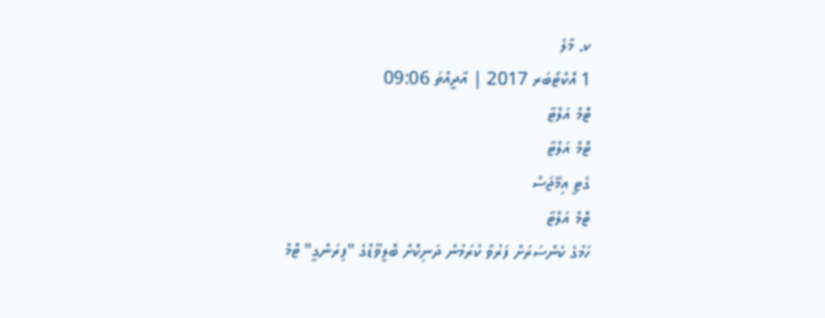ކ. މާލެ
1 އޮކްޓޯބަރ 2017 | އާދީއްތަ 09:06
ޓޮމް އަލްޓާ
ޓޮމް އަލްޓާ
ގެޓީ އިމޭޖަސް
ޓޮމް އަލްޓާ
ހަމުގެ ކެންސަރަށް ފަރުވާ ކުރަމުން ދަނިކޮށް ބޮލީވޫޑްގެ "ފިރަންގީ" ޓޮމް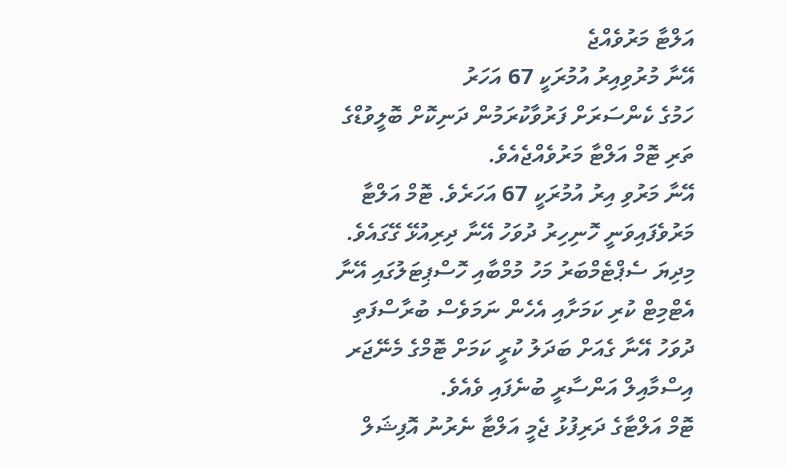އަލްޓާ މަރުވެއްޖެ
އޭނާ މުރުވިއިރު އުމުރަކީ 67 އަހަރު
ހަމުގެ ކެންސަރަށް ފަރުވާކުރަމުން ދަނިކޮށް ބޮލީވުޑްގެ ތަރި ޓޮމް އަލްޓާ މަރުވެއްޖެއެވެ.
އޭނާ މަރުވި އިރު އުމުރަކީ 67 އަހަރެވެ. ޓޮމް އަލްޓާ މަރުވެފައިވަނީ ހޮނިހިރު ދުވަހު އޭނާ ދިރިއުޅޭ ގޭގައެވެ.
މިދިޔަ ސެޕްޓެމްބަރު މަހު މުމްބާއި ހޮސްޕިޓަލުގައި އޭނާ އެޓްމިޓް ކުރި ކަމަށާއި އެހެން ނަމަވެސް ބުރާސްފަތި ދުވަހު އޭނާ ގެއަށް ބަދަލު ކުރީ ކަމަށް ޓޮމްގެ މެނޭޖަރ އިސްމާއިލް އަންސާރީ ބުނެފައި ވެއެވެ.
ޓޮމް އަލްޓާގެ ދަރިފުޅު ޖެމީ އަލްޓާ ނެރުނު އޮފިޝަލް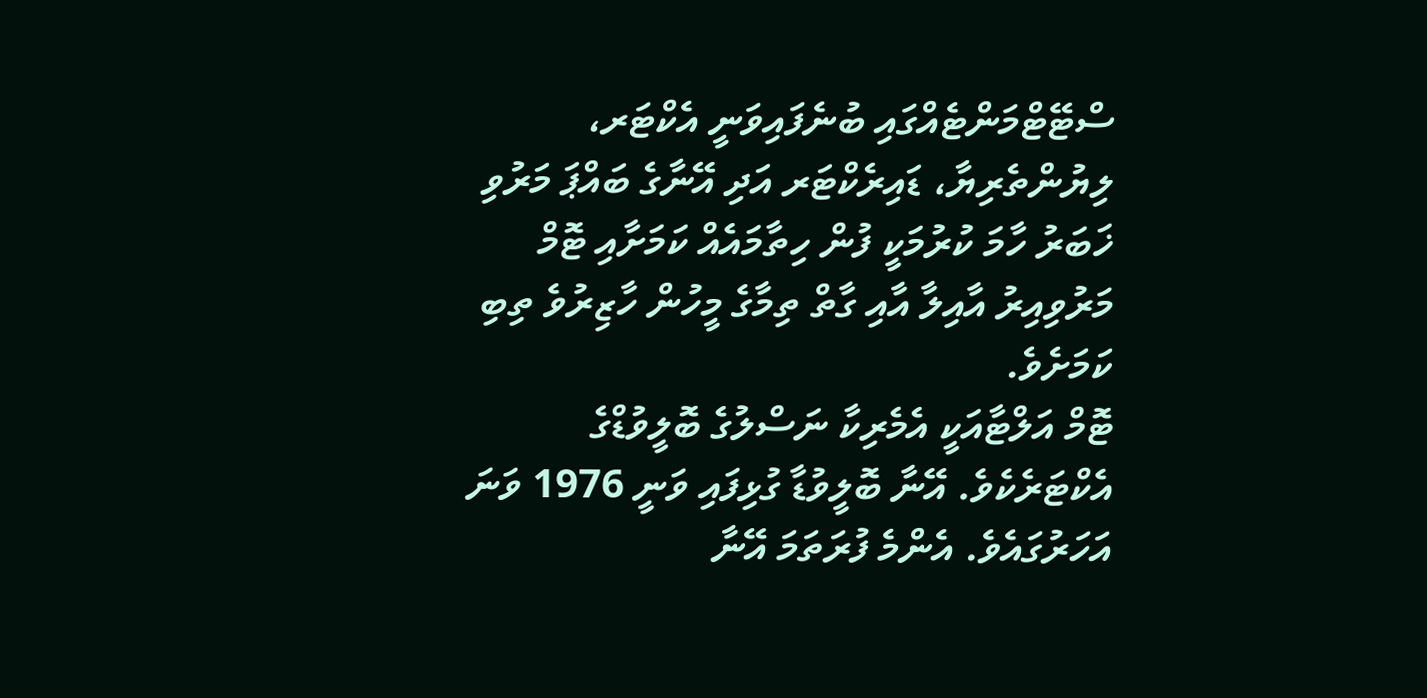ސްޓޭޓްމަންޓެއްގައި ބުނެފައިވަނީ އެކްޓަރ، ލިޔުންތެރިޔާ، ޑައިރެކްޓަރ އަދި އޭނާގެ ބައްޕަ މަރުވި ޚަބަރު ހާމަ ކުރުމަކީ ފުން ހިތާމައެއް ކަމަށާއި ޓޮމް މަރުވިއިރު އާއިލާ އާއި ގާތް ތިމާގެ މީހުން ހާޒިރުވެ ތިބި ކަމަށެވެ.
ޓޮމް އަލްޓާއަކީ އެމެރިކާ ނަސްލުގެ ބޮލީވުޑްގެ އެކްޓަރެކެވެ. އޭނާ ބޮލީވުޑާ ގުޅިފައި ވަނީ 1976 ވަނަ އަހަރުގައެވެ. އެންމެ ފުރަތަމަ އޭނާ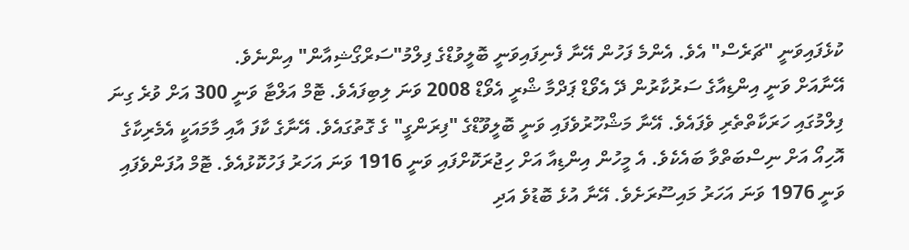ކުޅެފައިވަނީ "ޗަރެސް" އެވެ. އެންމެ ފަހުން އޭނާ ފެނިފައިވަނީ ބޮލީވުޑްގެ ފިލްމު"ސަރްގޯޝިއާން" އިންނެވެ.
އޭނާއަށް ވަނީ އިންޑިއާގެ ސަރުކާރުން ދޭ އެވޯޑް ޕަދްމާ ޝްރީ އެވޯޑް 2008 ވަނަ ލިބިފައެވެ. ޓޮމް އަލްޓާ ވަނީ 300 އަށް ވުރެ ގިނަ ފިލްމުގައި ހަރަކާތްތެރި ވެފައެވެ. އޭނާ މަޝްހޫރުވެފައި ވަނީ ބޮލީވޫޑްގެ "ފިރަންގީ" ގެ ގޮތުގައެވެ. އޭނާގެ ކާފަ އާއި މާމައަކީ އެމެރިކާގެ އޮހިއޯ އަށް ނިސްބަތްވާ ބައެކެވެ. އެ މީހުން އިންޑިއާ އަށް ހިޖުރަކޮށްފައި ވަނީ 1916 ވަނަ އަހަރު ފަހުކޮޅުއެވެ. ޓޮމް އުފަންވެފައި ވަނީ 1976 ވަނަ އަހަރު މައިސޫރަށެވެ. އޭނާ އުޅެ ބޮޑުވެ އަދި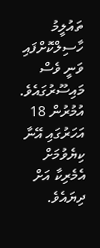ތައުލީމު ހާސިލްކޮށްފައި ވަނީ ވެސް މައިސޫރުގައެވެ. އުމުރުން 18 އަހަރުގައި އޭނާ ކިޔެވުމަށް އެމެރިކާ އަށް ދިޔައެވެ.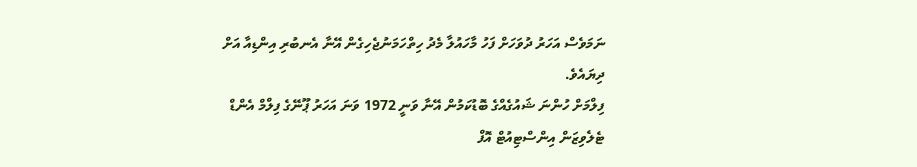ނަމަވެސް އަހަރު ދުވަހަށް ފަހު މާހައުލާ މެދު ހިތްހަމަނުޖެހިގެން އޭނާ އެނބުރި އިންޑިއާ އަށް ދިޔައެވެ.
ފިލްމަށް ހުންނަ ޝައުގެއްގެ ބޮޑުކަމުން އޭނާ ވަނީ 1972 ވަނަ އަހަރު ޕޫނޭގެ ފިލްމް އެންޑް ޓެލެވިޒަން އިންސްޓިއުޓް އޮފް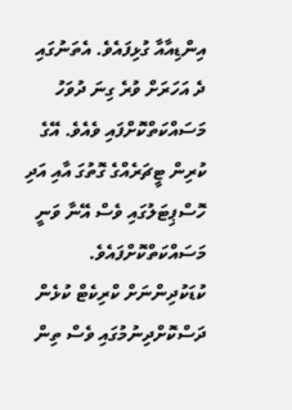އިންޑިއާއާ ގުޅިފައެވެ. އެތަނުގައި ދެ އަހަރަށް ވުރެ ގިނަ ދުވަހު މަސައްކަތްކޮށްފައި ވެއެވެ. އޭގެ ކުރިން ޓީޗަރެއްގެ ގޮތުގަ އާއި އަދި ހޮސްޕިޓަލުގައި ވެސް އޭނާ ވަނީ މަސައްކަތްކޮށްފައެވެ. ކުޑަކުދިންނަށް ކްރިކެޓް ކުޅެން ދަސްކޮށްދިނުމުގައި ވެސް ތިން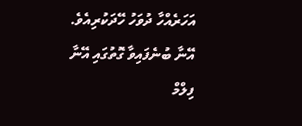އަހަރެއްހާ ދުވަހު ހޭދަކުރިއެވެ. އޭނާ ބުނެފައިވާ ގޮތުގައި އޭނާ ފިލްމް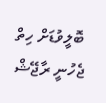ބޮލީވުޑަށް ހިތް ޖެހުނީ ރާޖޭޝް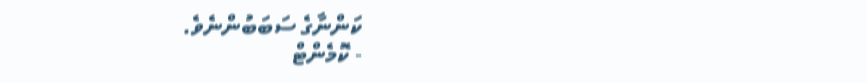ކަންނާގެ ސަބަބުންނެވެ.
- ކޮމެންޓް